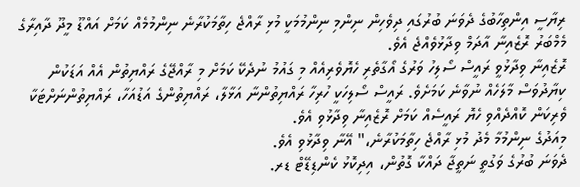ރިޔާސީ އިންތިހާބުގެ ދެވަނަ ބުރުގައި ދިވެހިން ނިންމި ނިންމުމަކީ މުޅި ރާއްޖެ ހިތާމަކުރާނެ ނިންމުމެއް ކަމަށް އައްޑޫ މީދޫ ދާއިރާގެ މެމްބަރު ރޮޒެއިނާ އާދަމް ވިދާޅުވެއްޖެ އެވެ.
ރޮޒެއިނާ ވިދާޅުވީ ރައީސް ސޯލިހު ވަރުގެ އޯގާތެރި ހެޔޮވެރިއެއް މި ގައުމު ނުދެކޭ ކަމަށް މި ރާއްޖޭގެ ރައްޔިތުން އެއް އަޑަކުން ކިޔާދުވަސް މާލަހެއް ނުވާނެ ކަމަށެވެ. ރައީސް ސޯލިހަކީ ހުރިހާ ރައްޔިތުންނާ އަޅާލާ، ރައްޔިތުންގެ އަޑުއަހާ، ރައްޔިތުންނަށްޓަކާ ވެރިކަން ކޮއްދެއްވި ހެޔޮ ރައީސެއް ކަމަށް ރޮޒެއިނާ ވިދާޅުވި އެވެ.
މިއަދުގެ ނިންމުމާ މެދު މުޅި ރާއްޖެ ހިތާމަކުރާނެ،" އޭނާ ވިދާޅުވި އެވެ.
ދެވަނަ ބުރުގެ ވަގުތީ ނަތީޖާ ދައްކާ ގޮތުން، އިދިކޮޅު ކެންޑިޑޭޓް ޑރ.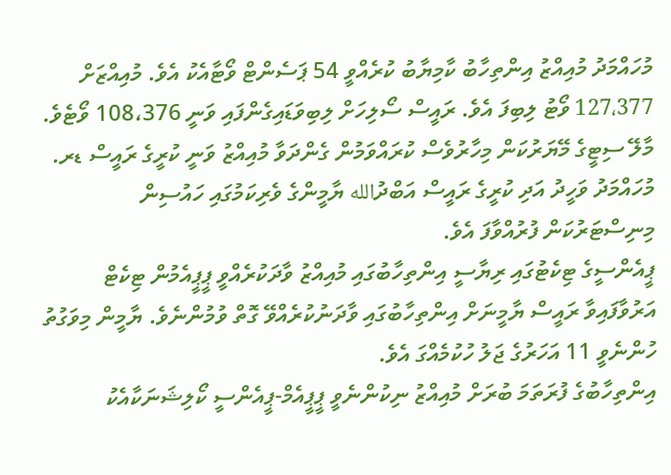މުހައްމަދު މުއިއްޒު އިންތިހާބު ކާމިޔާބު ކުރެއްވީ 54 ޕަސެންޓް ވޯޓާއެކު އެވެ. މުއިއްޒަށް 127،377 ވޯޓު ލިބިފަ އެވެ. ރައީސް ސޯލިހަށް ލިބިވަޑައިގެންފައި ވަނީ 108،376 ވޯޓެވެ.
މާލޭ ސިޓީގެ މޭޔަރުކަން މިހާރުވެސް ކުރައްވަމުން ގެންދަވާ މުއިއްޒު ވަނީ ކުރީގެ ރައީސް ޑރ. މުހައްމަދު ވަހީދު އަދި ކުރީގެ ރައީސް އަބްދުالله ޔާމީންގެ ވެރިކަމުގައި ހައުސިން މިނިސްޓަރުކަން ފުރުއްވާފަ އެވެ.
ޕީއެންސީގެ ޓިކެޓުގައި ރިޔާސީ އިންތިހާބުގައި މުއިއްޒު ވާދަކުރެއްވީ ޕީޕީއެމުން ޓިކެޓް އަރުވާފައިވާ ރައީސް ޔާމީނަށް އިންތިހާބުގައި ވާދަނުކުރެއްވޭ ގޮތް ވުމުންނެވެ. ޔާމީން މިވަގުތު ހުންނެވީ 11 އަހަރުގެ ޖަލު ހުކުމެއްގަ އެވެ.
އިންތިހާބުގެ ފުރަތަމަ ބުރަށް މުއިއްޒު ނިކުންނެވީ ޕީޕީއެމް-ޕީއެންސީ ކޯލިޝަނަކާއެކު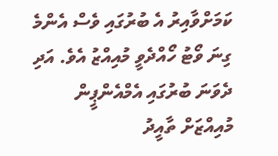ކަމަށްވާއިރު އެ ބުރުގައި ވެސް އެންމެ ގިނަ ވޯޓު ހޯއްދެވީ މުއިއްޒު އެވެ. އަދި ދެވަނަ ބުރުގައި އެމްއެންޕީން މުއިއްޒަށް ތާއީދު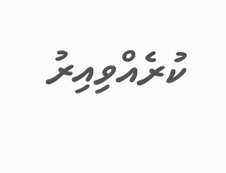ކުރެއްވިއިރު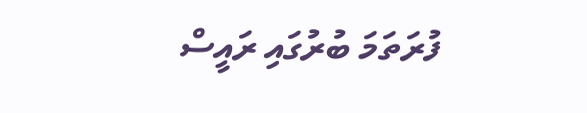ފުރަތަމަ ބުރުގައި ރައީސް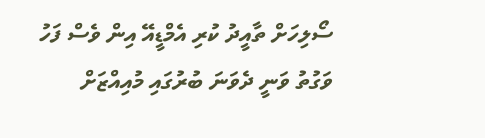ސޯލިހަށް ތާއީދު ކުރި އެމްޑީއޭ އިން ވެސް ފަހު ވަގުތު ވަނީ ދެވަނަ ބުރުގައި މުއިއްޒަށް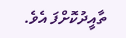ތާއީދުކޮށްފަ އެވެ.